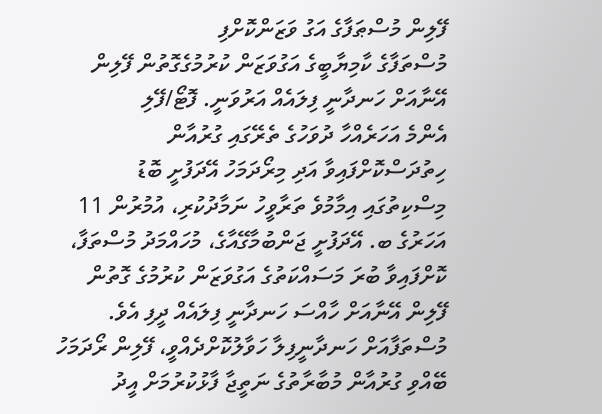ފޭލިން މުސްޠަފާގެ އަގު ވަޒަންކޮށްފި
މުސްތަފާގެ ކާމިޔާބީގެ އަގުވަޒަން ކުރުމުގެގޮތުން ފޭލިން އޭނާއަށް ހަނދާނީ ފިލައެއް އަރުވަނީ. ފޮޓޯ/ފޭލި
އެންމެ އަހަރެއްހާ ދުވަހުގެ ތެރޭގައި ގުރުއާން ހިތުދަސްކޮށްފައިވާ އަދި މިރޯދަމަހު އޭދަފުށީ ބޮޑު މިސްކިތުގައި އިމާމުވެ ތަރާވީހު ނަމާދުކުރި، އުމުރުން 11 އަހަރުގެ ބ. އޭދަފުށީ ޖަންބުމާގޭއާގެ، މުހައްމަދު މުސްތަފާ، ކޮށްފައިވާ ބުރަ މަސައްކަތުގެ އަގުވަޒަން ކުރުމުގެ ގޮތުން ފޭލިން އޭނާއަށް ހާއްސަ ހަނދާނީ ފިލައެއް ދީފި އެވެ.
މުސްތަފާއަށް ހަނދާނީފިލާ ހަވާލުކޮށްދެއްވީ، ފޭލިން ރޯދަމަހު ބޭއްވި ގުރުއާން މުބާރާތުގެ ނަތީޖާ ފާޅުކުރުމަށް އީދު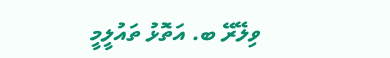ވިލޭރޭ ބ. އަތޮޅު ތައުލީމީ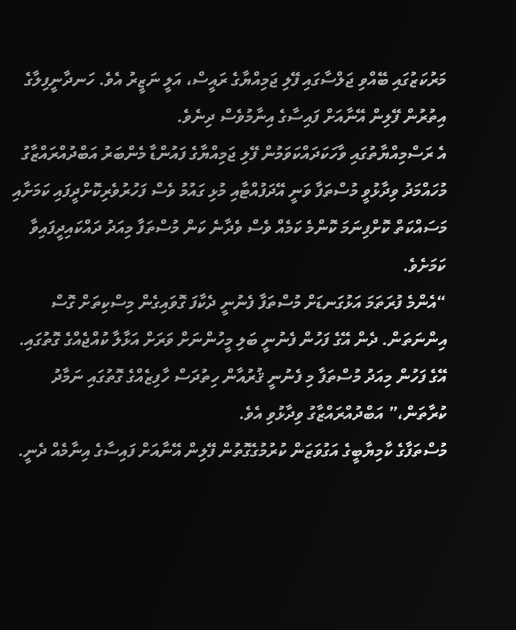މަރުކަޒުގައި ބޭއްވި ޖަލްސާގައި ފޭލި ޖަމިއްޔާގެ ރައީސް، އަލީ ނަޒީރު އެވެ. ހަނދާނީފިލާގެ އިތުރުން ފޭލިން އޭނާއަށް ފައިސާގެ އިނާމުވެސް ދިނެވެ.
އެ ރަސްމިއްޔާތުގައި ވާހަކަދައްކަވަމުން ފޭލި ޖަމިއްޔާގެ ފައުންޑާ މެންބަރު އަބްދުއްރައްޒާގު މުހައްމަދު ވިދާޅުވީ މުސްތަފާ ވަނީ އޭދަފުއްޓާއި މުޅި ގައުމު ވެސް ފަހުރުވެރިކޮށްދީފައި ކަމަށާއި މަސައްކަތް ކޮށްފިނަމަ ކޮންމެ ކަމެއް ވެސް ވެދާނެ ކަން މުސްތަފާ މިއަދު ދައްކައިދީފައިވާ ކަމަށެވެ.
“އެންމެ ފުރަތަމަ އަޅުގަނޑަށް މުސްތަފާ ފެނުނީ ދެކާފަ ގޮވައިގެން މިސްކިތަށް ގޮސް އިންނަތަން. ދެން އޭގެ ފަހުން ފެނުނީ ބަލި މީހުންނަށް ވަރަށް އަޅާލާ ކުއްޖެއްގެ ގޮތުގައި. އޭގެ ފަހުން މިއަދު މުސްތަފާ މި ފެނުނީ ޤުރުއާން ހިތުދަސް ހާފިޒެއްގެ ގޮތުގައި ނަމާދު ކުރާތަން،” އަބްދުއްރައްޒާގު ވިދާޅުވި އެވެ.
މުސްތަފާގެ ކާމިޔާބީގެ އަގުވަޒަން ކުރުމުގެގޮތުން ފޭލިން އޭނާއަށް ފައިސާގެ އިނާމެއް ދެނީ.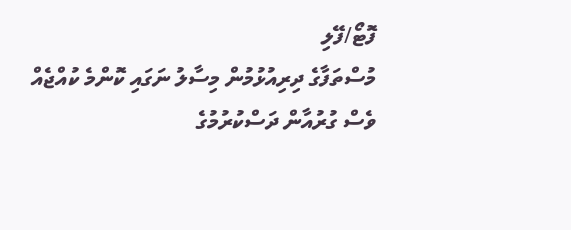ފޮޓޯ/ފޭލި
މުސްތަފާގެ ދިރިއުޅުމުން މިސާލު ނަގައި ކޮންމެ ކުއްޖެއް ވެސް ގުރުއާން ދަސްކުރުމުގެ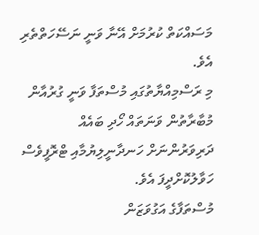މަސައްކަތް ކުރުމަށް އޭނާ ވަނީ ނަސޭހަތްތެރި އެވެ.
މި ރަސްމިއްޔާތުގައި މުސްތަފާ ވަނީ ގުރުއާން މުބާރާތުން ވަނަތައް ހޯދި ބައެއް ދަރިވަރުންނަށް ހަނދާނީލިޔުމާއި ޓްރޮފީވެސް ހަވާލުކޮށްދީފަ އެވެ.
މުސްތަފާގެ އަގުވަޒަން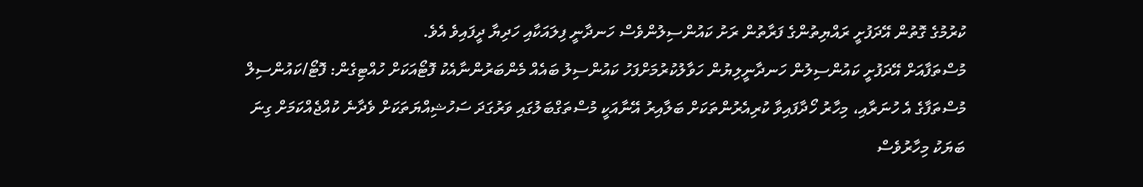ކުރުމުގެ ގޮތުން އޭދަފުށީ ރައްޔިތުންގެ ފަރާތުން ރަށު ކައުންސިލުންވެސް ހަނދާނީ ފިލައަކާއި ހަދިޔާ ދީފައިވެ އެވެ.
މުސްތަފާއަށް އޭދަފުށީ ކައުންސިލުން ހަނދާނީލިޔުން ހަވާލުކުރުމަށްފަހު ކައުންސިލު ބައެއް މެންބަރުންނާއެކު ފޮޓޯއަކަށް ހުއްޓިގެން: ފޮޓޯ/ކައުންސިލް
މުސްތަފާގެ އެ ހުނަރާއި، މިހާރު ހޯދާފައިވާ ކުރިއެރުންތަކަށް ބަލާއިރު އޭނާއަކީ މުސްތަގްބަލުގައި ވަރުގަދަ ސަހުޝިއްޔަތަކަށް ވެދާނެ ކުއްޖެއްކަމަށް ގިނަ ބަޔަކު މިހާރުވެސް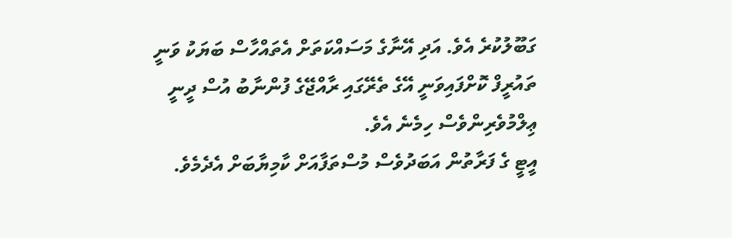ގަބޫލުކުރެ އެވެ. އަދި އޭނާގެ މަސައްކަތަށް އެތައްހާސް ބަޔަކު ވަނީ ތައުރީފް ކޮށްފައިވަނީ އޭގެ ތެރޭގައި ރާއްޖޭގެ ފުންނާބު އުސް ދީނީ ޢިލްމުވެރިންވެސް ހިމެނެ އެވެ.
އީޓީ ގެ ފަރާތުން އަބަދުވެސް މުސްތަފާއަށް ކާމިޔާބަށް އެދެމެވެ.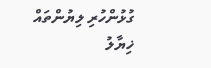ގުޅުންހުރި ލިޔުންތައް
ޚިޔާލު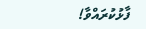ފާޅުކުރައްވާ!